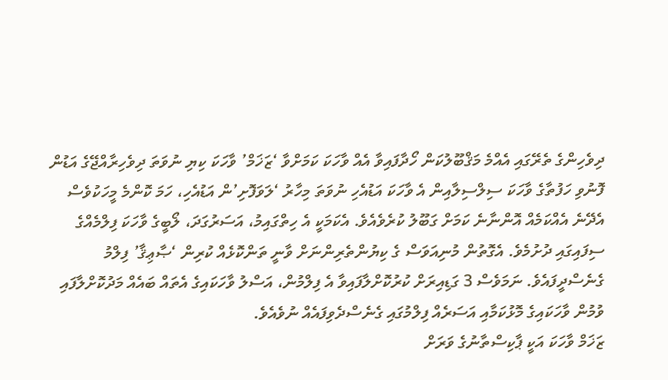ދިވެހިންގެ ތެރޭގައި އެއްމެ މަޤްބޫލުކަން ހޯދާފައިވާ އެއް ވާހަކަ ކަމަށްވާ ‘ޒަޚަމް’ ވާހަކަ ކިޔި ނުވަތަ ދިވެހިރާއްޖޭގެ އަޑުން ފޮނުވި ހަފުތާގެ ވާހަކަ ސިލްސިލާއިން އެ ވާހަކަ އަޑުއެހި ނުވަތަ މިހާރު ‘ލަވަފޮށި’ން އަޑުއެހި، ހަމަ ކޮންމެ މީހަކުވެސް އެދޭނެ އެއްކަމެއް އޮންނާނެ ކަމަށް ގަބޫލު ކުރެވެއެވެ. އެކަމަކީ އެ ހިތްގައިމު، އަސަރުގަދަ، ލޯބީގެ ވާހަކަ ފިލްމެއްގެ ސިފައިގައި ދުށުމެވެ. އެގޮތުން މުނިއަވަސް ގެ ކިޔުންތެރިންނަށް ވާނީ ތަންކޮޅެއް ކުރިން ‘ޞާޢިޤާ’ ފިލްމު ގެނެސްދީފައެވެ. ނަމަވެސް 3 ގަޑިއިރަށް ކުރުކޮށްލާފައިވާ އެ ފިލްމުން، އަސްލު ވާހަކައިގެ އެތައް ބައެއް މަދުކޮށްލާފައި ވުމުން ވާހަކައިގެ މޮޅުކަމާއި އަސަރެއް ފިލްމުގައި ގެނެސްދެވިފައެއް ނުވެއެވެ.
ޒަޚަމް ވާހަކަ އަކީ ޕާކިސްތާނުގެ ވަރަށް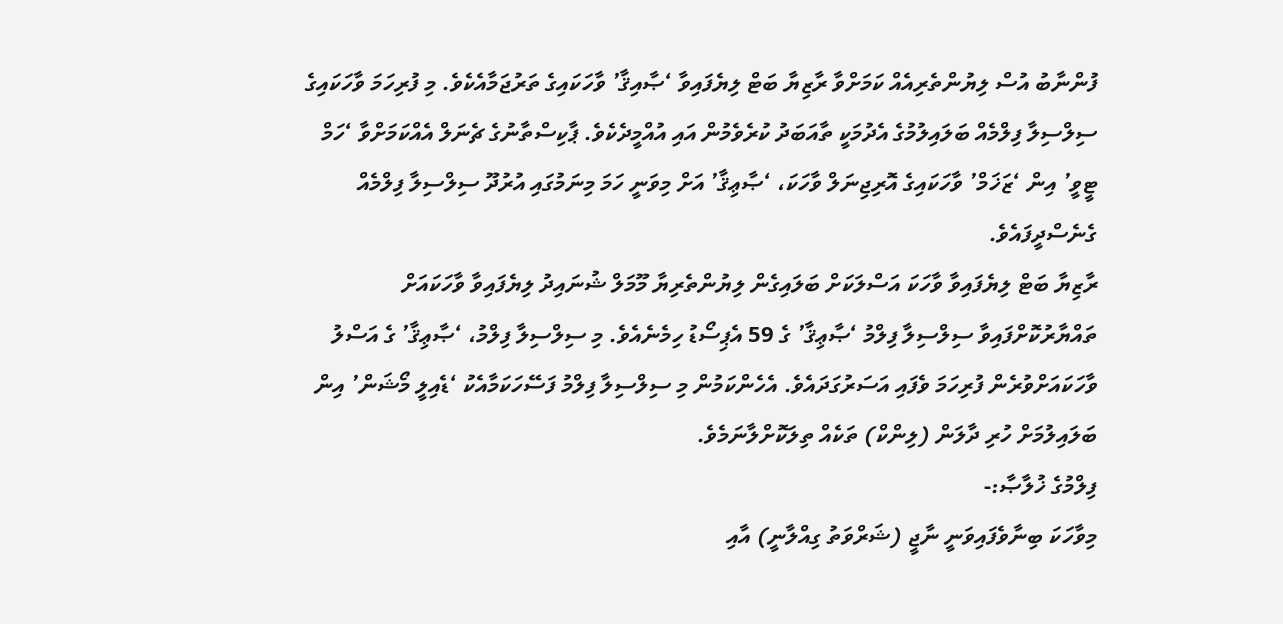ފުންނާބު އުސް ލިޔުންތެރިއެއް ކަމަށްވާ ރާޒިޔާ ބަޓް ލިޔެފައިވާ ‘ޞާއިޤާ’ ވާހަކައިގެ ތަރުޖަމާއެކެވެ. މި ފުރިހަމަ ވާހަކައިގެ ސިލްސިލާ ފިލްމެއް ބަލައިލުމުގެ އެދުމަކީ ތާއަބަދު ކުރެވެމުން އައި އުއްމީދެކެވެ. ޕާކިސްތާނުގެ ޗެނަލް އެއްކަމަށްވާ ‘ހަމް ޓީވީ’ އިން ‘ޒަޚަމް’ ވާހަކައިގެ އޮރިޖިނަލް ވާހަކަ، ‘ޞާޢިޤާ’ އަށް މިވަނީ ހަމަ މިނަމުގައި އުރުދޫ ސިލްސިލާ ފިލްމެއް ގެނެސްދީފައެވެ.
ރާޒިޔާ ބަޓް ލިޔެފައިވާ ވާހަކަ އަސްލަކަށް ބަލައިގެން ލިޔުންތެރިޔާ މޫމަލް ޝުނައިދު ލިޔެފައިވާ ވާހަކައަށް ތައްޔާރުކޮށްފައިވާ ސިލްސިލާ ފިލްމު ‘ޞާޢިޤާ’ ގެ 59 އެޕިސޯޑު ހިމެނެއެވެ. މި ސިލްސިލާ ފިލްމު، ‘ޞާޢިޤާ’ ގެ އަސްލު ވާހަކައަށްވުރެން ފުރިހަމަ ވެފައި އަސަރުގަދައެވެ. އެހެންކަމުން މި ސިލްސިލާ ފިލްމު ފަސޭހަކަމާއެކު ‘ޑެއިލީ މޯޝަން’ އިން ބަލައިލުމަށް ހުރި ދާލަން (ލިންކް) ތަކެއް ތިލަކޮށްލާނަމެވެ.
ފިލްމުގެ ޚުލާޞާ:-
މިވާހަކަ ބިނާވެފައިވަނީ ނާޖީ (ޝަރްވަތު ގިއްލާނީ) އާއި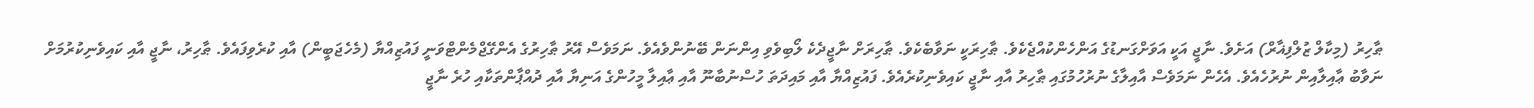ޠާހިރު (މިކާލް ޒުލްފިޣާރް) އަށެވެ. ނާޖީ އަކީ އަވަށްގަނޑުގެ އަންހެންކުއްޖެކެވެ. ޠާހިރަކީ ނަވާބެކެވެ. ޠާހިރަށް ނާޖީދެކެ ލޯބިވެވި އިންނަން ބޭނުންވެއެވެ. ނަމަވެސް އޭރު ޠާހިރުގެ އެންގޭޖްމެންޓްވަނީ ފައުޒިއްޔާ (މެހެޖަބީން) އާއި ކުރެވިފައެވެ. ޠާހިރު، ނާޖީ އާއި ކައިވެނިކުރުމަށް ނަވާބު ޢާއިލާއިން ނުރުހެއެވެ. އެހެން ނަމަވެސް އާއިލާގެ ނުރުހުމުގައި ޠާހިރު އާއި ނާޖީ ކައިވެނިކުރެއެވެ. ފައުޒިއްޔާ އާއި މައިދަތަ ހުސްނުބާނޫ އާއި ޢާއިލާ މީހުންގެ އަނިޔާ އާއި ދުއްޕާންތަކާއި ހުރެ ނާޖީ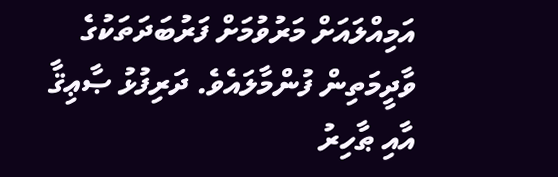އަމިއްލައަށް މަރުވުމަށް ފަރުބަދަތަކުގެ ވާދީމަތިން ފުންމާލައެވެ. ދަރިފުޅު ޞާޢިޤާ އާއި ޠާހިރު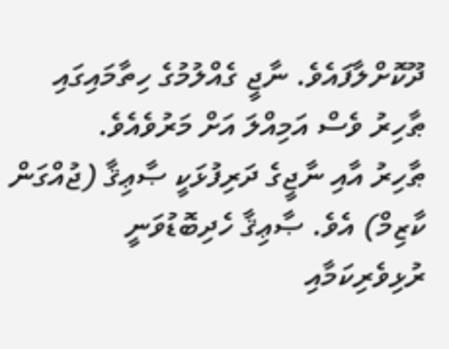ދޫކޮށްލާފައެވެ. ނާޖީ ގެއްލުމުގެ ހިތާމައިގައި ޠާހިރު ވެސް އަމިއްލަ އަށް މަރުވެއެވެ.
ޠާހިރު އާއި ނާޖީގެ ދަރިފުޅަކީ ޞާޢިޤާ (ޖުއްގަން ކާޒިމް) އެވެ. ޞާޢިޤާ ހެދިބޮޑުވަނީ ރުޅިވެރިކަމާއި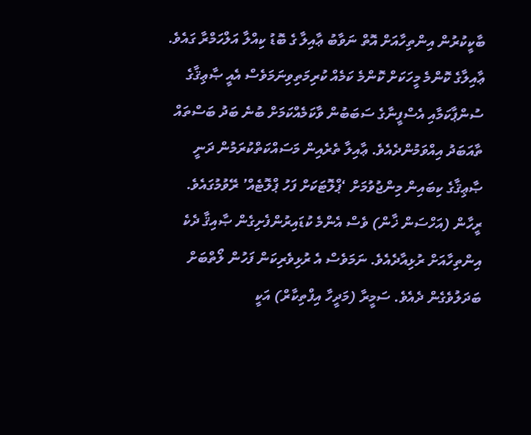ބާކީކުރުން އިންތިހާއަށް އޮތް ނަވާބު ޢާއިލާ ގެ ބޮޑު ކިއްލާ އަލްހަމްރާ ގައެވެ. ޢާއިލާގެ ކޮންމެ މީހަކަށް ކޮންމެ ކަމެއް ކުރިމަތިވިނަމަވެސް އެއީ ޞާޢިޤާގެ ސުންޕާކަމާއި އެސްފީނާގެ ސަބަބުން ވާކަމެއްކަމަށް ބުނެ ބަދު ބަސްތައް ތާއަބަދު އިއްވަމުންދެއެވެ. ޢާއިލާ ތެރެއިން މަސައްކަތްކުރަމުން ދަނީ ޞާޢިޤާގެ ކިބައިން މިންޖުވުމަށް ‘ޕްލޮޓަކަށް ފަހު ޕްލޮޓެއް’ ރޭވުމުގައެވެ. ރީހާން (އަހްސަން ޚާން) ވެސް އެންމެ ކުޑައިރުންފެށިގެން ޞާއިޤާ ދެކެ އިންތިހާއަށް ރުޅިއާދެއެވެ. ނަމަވެސް އެ ރުޅިވެރިކަން ފަހުން ލޯތްބަށް ބަދަލުވެގެން ދެއެވެ. ސަމީރާ (މަދީހާ އިފްތިކާރް) އަކީ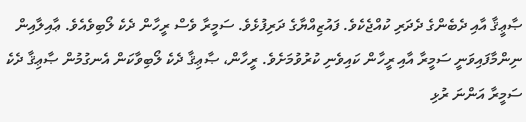ޞާޢީޤާ އާއި ދެބެންގެ ދެދަރި ކުއްޖެކެވެ. ފައުޒިއްޔާގެ ދަރިފުޅެވެ. ސަމީރާ ވެސް ރީހާން ދެކެ ލޯބިވެއެވެ. ޢާއިލާއިން ނިންމާފައިވަނީ ސަމީރާ އާއި ރީހާން ކައިވެނި ކުރުވުމަށެވެ. ރީހާން، ޞާޢިޤާ ދެކެ ލޯބިވާކަން އެނގުމުން ޞާޢިޤާ ދެކެ ސަމީރާ އަންނަ ރުޅި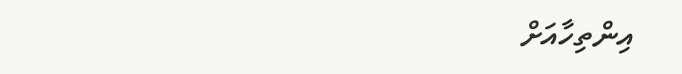އިންތިހާއަށް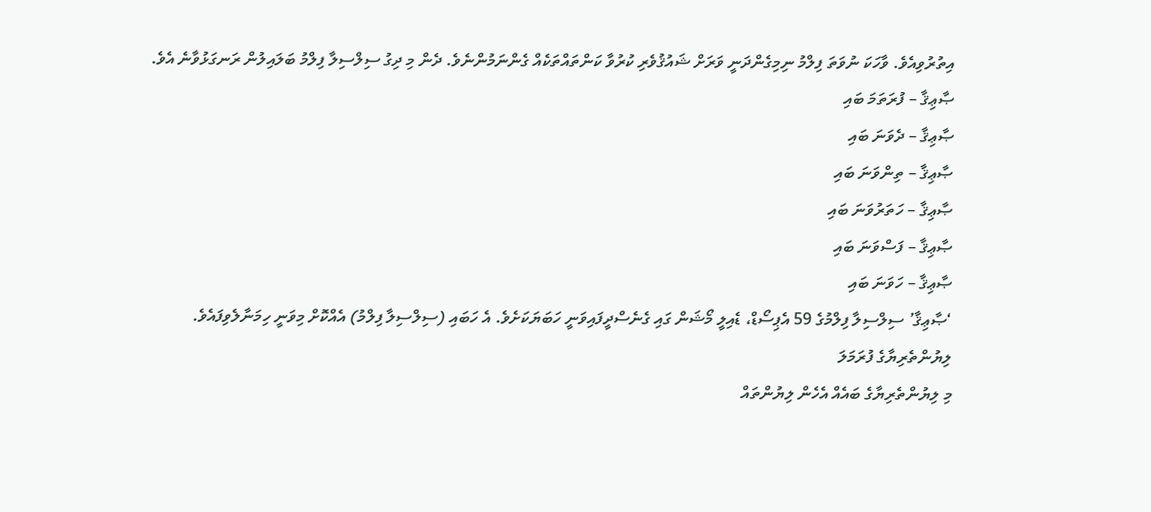އިތުރުވިއެވެ. ވާހަކަ ނުވަތަ ފިލްމު ނިމިގެންދަނީ ވަރަށް ޝައުޤުވެރި ކުރުވާ ކަންތައްތަކެއް ގެންނަމުންނެވެ. ދެން މި ދިގު ސިލްސިލާ ފިލްމު ބަލައިލުން ރަނގަޅުވާނެ އެވެ.
ޞާޢިޤާ – ފުރަތަމަ ބައި
ޞާޢިޤާ – ދެވަނަ ބައި
ޞާޢިޤާ – ތިންވަނަ ބައި
ޞާޢިޤާ – ހަތަރުވަނަ ބައި
ޞާޢިޤާ – ފަސްވަނަ ބައި
ޞާޢިޤާ – ހަވަނަ ބައި
‘ޞާޢިޤާ’ ސިލްސިލާ ފިލްމުގެ 59 އެޕިސޯޑް، ޑެއިލީ މޯޝަން ގައި ގެނެސްދީފައިވަނީ ހަބަޔަކަށެވެ. އެ ހަބައި (ސިލްސިލާ ފިލްމު) އެއްކޮށް މިވަނީ ހިމަނާލެވިފައެވެ.
ލިޔުންތެރިޔާގެ ފުރަމަލަ
މި ލިޔުންތެރިޔާގެ ބައެއް އެހެން ލިޔުންތައް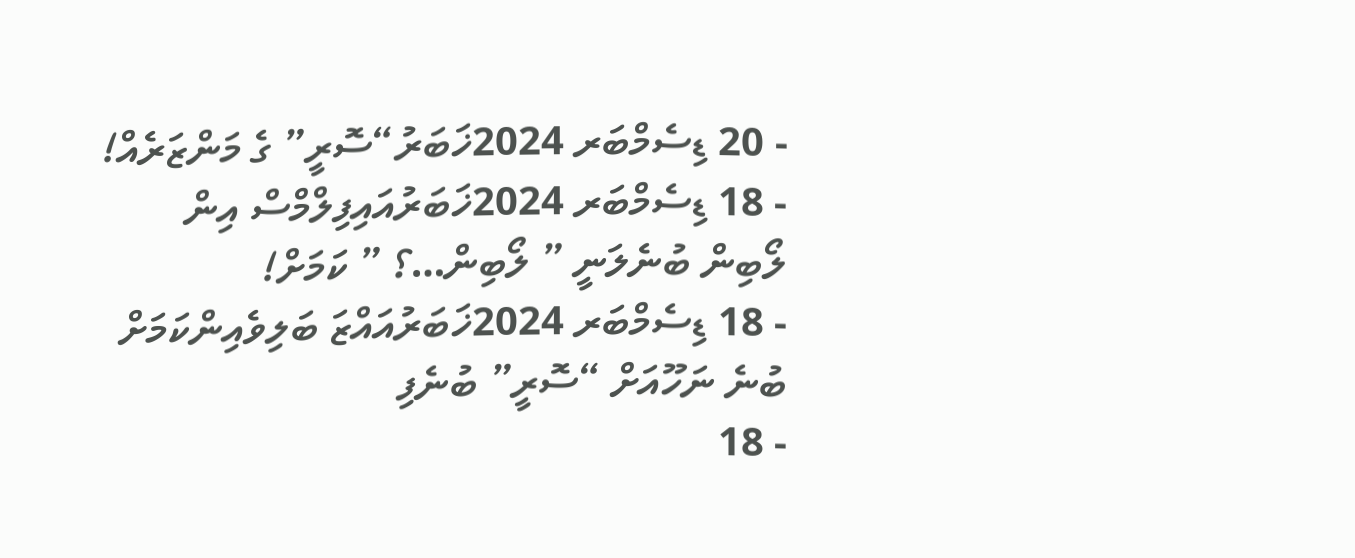- 20 ޑިސެމްބަރ 2024ޚަބަރު“ސޮރީ” ގެ މަންޒަރެއް!
- 18 ޑިސެމްބަރ 2024ޚަބަރުއައިފިލްމްސް އިން ލޯބިން ބުނެލަނީ ” ލޯބިން…؟ ” ކަމަށް!
- 18 ޑިސެމްބަރ 2024ޚަބަރުއައްޒަ ބަލިވެއިންކަމަށް ބުނެ ނަހޫއަށް “ސޮރީ” ބުނެފި
- 18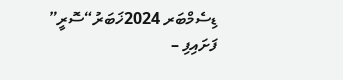ޑިސެމްބަރ 2024ޚަބަރު“ސޮރީ” ފަށައިފި –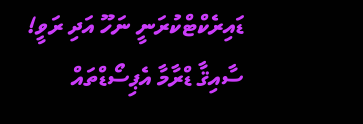ޑައިރެކްޓްކުރަނީ ނަހޫ އަދި ރަވީ!
ސާއިޤާ ޑްރާމާ އެޕިސޯޑްތައް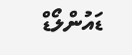ޑައުންލޯޑް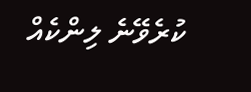ކުރެވޭނެ ލިންކެއް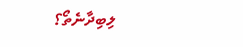ލިބިދާނެތޯ؟